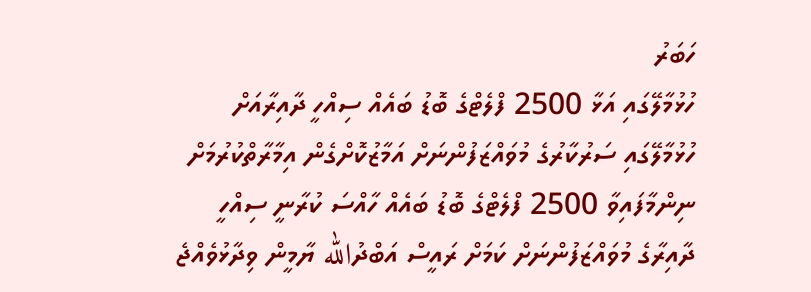ހަބަރު
ހުޅުމާލޭގައި އަޅާ 2500 ފްލެޓްގެ ބޮޑު ބައެއް ސިއްހީ ދާއިރާއަށް
ހުޅުމާލޭގައި ސަރުކާރުގެ މުވައްޒަފުންނަށް އަމާޒުކޮށްގެން އިމާރާތްކުރުމަށް ނިންމާފައިވާ 2500 ފްލެޓްގެ ބޮޑު ބައެއް ހާއްސަ ކުރާނީ ސިއްހީ ދާއިރާގެ މުވައްޒަފުންނަށް ކަމަށް ރައީސް އަބްދުالله ޔާމީން ވިދާޅުވެއްޖެ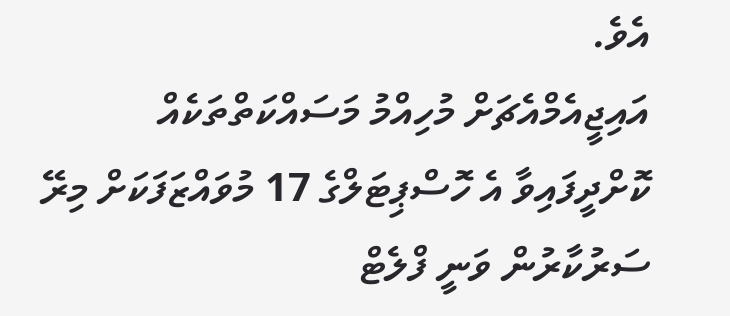އެވެ.
އައިޖީއެމްއެޗަށް މުހިއްމު މަސައްކަތްތަކެއް ކޮށްދީފައިވާ އެ ހޮސްޕިޓަލްގެ 17 މުވައްޒަފަކަށް މިރޭ ސަރުކާރުން ވަނީ ފްލެޓް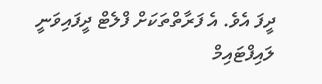ދީފަ އެވެ. އެ ފަރާތްތަކަށް ފްލެޓް ދީފައިވަނީ ލައިފްޓައިމް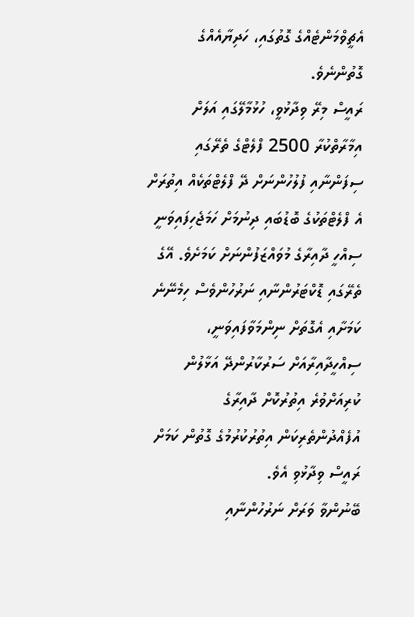އެޗީވްމަންޓެއްގެ ގޮތުގައި، ހަދިޔާއެއްގެ ގޮތުންނެވެ.
ރައީސް މިރޭ ވިދާޅުވީ، ހުޅުމާލޭގައި އަލަށް އިމާރާތްކުރާ 2500 ފްލެޓްގެ ތެރޭގައި ސިފަންނާއި ފުލުހުންނަށް ދޭ ފްލެޓްތަކެއް އިތުރަށް އެ ފްލެޓްތަކުގެ ބޮޑުބައި ދިނުމަށް ހަމަޖެހިފައިވަނީ ސިއްހީ ދާއިރާގެ މުވައްޒަފުންނަށް ކަމަށެވެ. އޭގެ ތެރޭގައި ޑޮކްޓަރުންނާއި ނަރުހުންވެސް ހިމެނޭނެ ކަމަށާއި އެގޮތަށް ނިންމަވާފައިވަނީ، ސިއްހީދާއިރާއަށް ސަރުކާރުންދޭ އަޅާލުން ކުރިއަށްވުރެ އިތުރުކޮށް ދާއިރާގެ އުފެއްދުންތެރިކަން އިތުރުކުރުމުގެ ގޮތުން ކަމަށް ރައީސް ވިދާޅުވި އެވެ.
ބޭނުންވާ ވަރަށް ނަރުހުންނާއި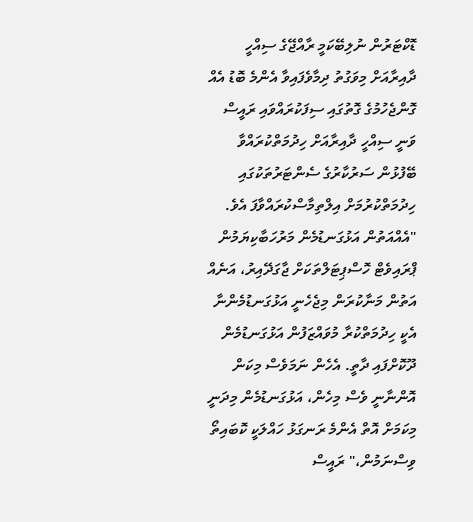ޑޮކްޓަރުން ނުލިބޭކަމީ ރާއްޖޭގެ ސިއްހީ ދާއިރާއަށް މިވަގުތު ދިމާވެފައިވާ އެންމެ ބޮޑު އެއް ގޮންޖެހުމުގެ ގޮތުގައި ސިފަކުރައްވައި ރައީސް ވަނީ ސިއްހީ ދާއިރާއަށް ހިދުމަތްކުރައްވާ ބޭފުޅުން ސަރުކާރުގެ ސެންޓަރުތަކުގައި ހިދުމަތްކުރުމަށް އިލްތިމާސްކުރައްވާފަ އެވެ.
"އެއްއަތުން އަޅުގަނޑުމެން މަރުހަބާކިޔަމުން ޕްރައިވެޓް ހޮސްޕިޓަލްތަކަށް ޖާގަދޭއިރު، އަނެއް އަތުން މަނާކުރަން މިޖެހެނީ އަޅުގަނޑުމެންނާ އެކީ ހިދުމަތްކުރާ މުވައްޒަފުން އަޅުގަނޑުމެން ދޫކޮށްފައި ދާތީ. އެހެން ނަމަވެސް މިކަން އޮންނާނީ ވެސް މިހެން، އަޅުގަނޑުމެން މިދަނީ މިކަމަށް އޮތް އެންމެ ރަނގަޅު ހައްލަކީ ކޮބައިތޯ ވިސްނަމުން،" ރައީސް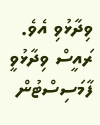ވިދާޅުވި އެވެ.
ރައީސް ވިދާޅުވީ ފާމަސިސްޓުން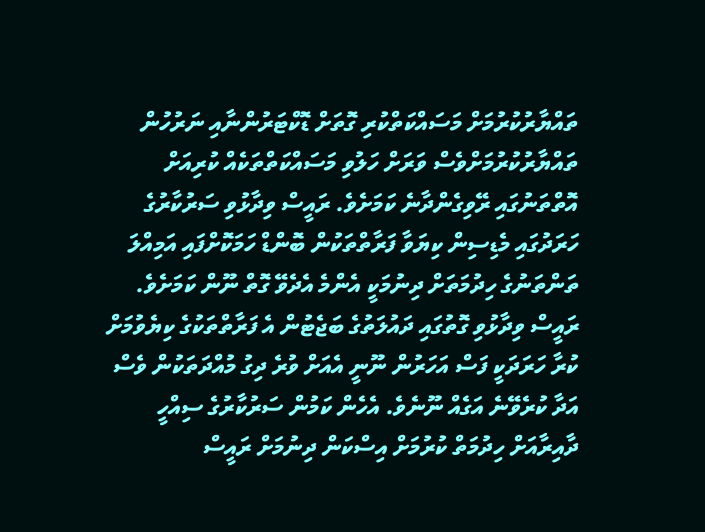ތައްޔާރުކުރުމަށް މަސައްކަތްކުރި ގޮތަށް ޑޮކްޓަރުންނާއި ނަރުހުން ތައްޔާރުކުރުމަށްވެސް ވަރަށް ހަލުވި މަސައްކަތްތަކެއް ކުރިއަށް އޮތްތަނުގައި ރޭވިގެންދާނެ ކަމަށެވެ. ރައީސް ވިދާޅުވި ސަރުކާރުގެ ހަރަދުގައި މެޑިސިން ކިޔަވާ ފަރާތްތަކުން ބޮންޑް ހަމަކޮށްފައި އަމިއްލަ ތަންތަނުގެ ހިދުމަތަށް ދިނުމަކީ އެންމެ އެދެވޭ ގޮތް ނޫން ކަމަށެވެ. ރައީސް ވިދާޅުވި ގޮތުގައި ދައުލަތުގެ ބަޖެޓުން އެ ފަރާތްތަކުގެ ކިޔެވުމަށް ކުރާ ހަރަދަކީ ފަސް އަހަރުން ނޫނީ އެއަށް ވުރެ ދިގު މުއްދަތަކުން ވެސް އަދާ ކުރެވޭނެ އަގެއް ނޫނެވެ. އެހެން ކަމުން ސަރުކާރުގެ ސިއްހީ ދާއިރާއަށް ހިދުމަތް ކުރުމަށް އިސްކަން ދިނުމަށް ރައީސް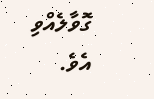ގޮވާލެއްވި އެވެ.